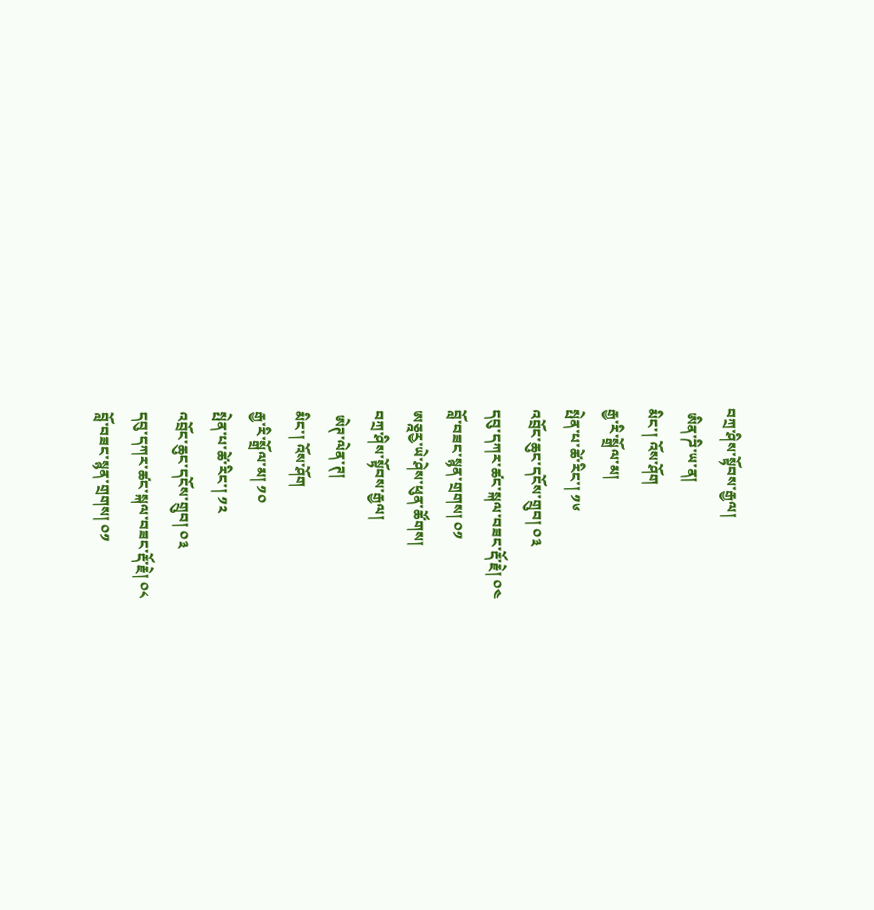བཀྲ་ཤིས་སྟོབས་རྒྱལ།
 ཨིན་ཌི་ཡ་ན།
མིང་། འོས་ཤོག
རྒྱ་རི་སྒྲོལ་མ།
སྤེན་པ་ཚེ་རིང་། ༡༦
འབྲོང་ཆུང་དངོས་གྲུབ། ༠༣
དབུ་དཀར་ཚང་སྐལ་བཟང་རྡོ་རྗེ། ༠༤
བློ་བཟང་སྙན་གྲགས། ༠༡
ཨཅྰརྱ་ཡེ་ཤེས་ཕུན་ཚོགས།
བཀྲ་ཤིས་སྟོབས་རྒྱལ།
 ཨེཊ་ལེན་ཊ།
མིང་། འོས་ཤོག
རྒྱ་རི་སྒྲོལ་མ། ༡༠
སྤེན་པ་ཚེ་རིང་། ༡༢
འབྲོང་ཆུང་དངོས་གྲུབ། ༠༣
དབུ་དཀར་ཚང་སྐལ་བཟང་རྡོ་རྗེ། ༠༨
བློ་བཟང་སྙན་གྲགས། ༠༡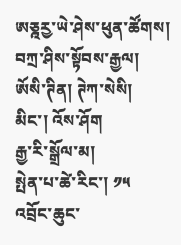ཨཅྰརྱ་ཡེ་ཤེས་ཕུན་ཚོགས།
བཀྲ་ཤིས་སྟོབས་རྒྱལ།
ཨོསི་ཊིན། ཊེཀ་སེསི།
མིང་། འོས་ཤོག
རྒྱ་རི་སྒྲོལ་མ།
སྤེན་པ་ཚེ་རིང་། ༡༥
འབྲོང་ཆུང་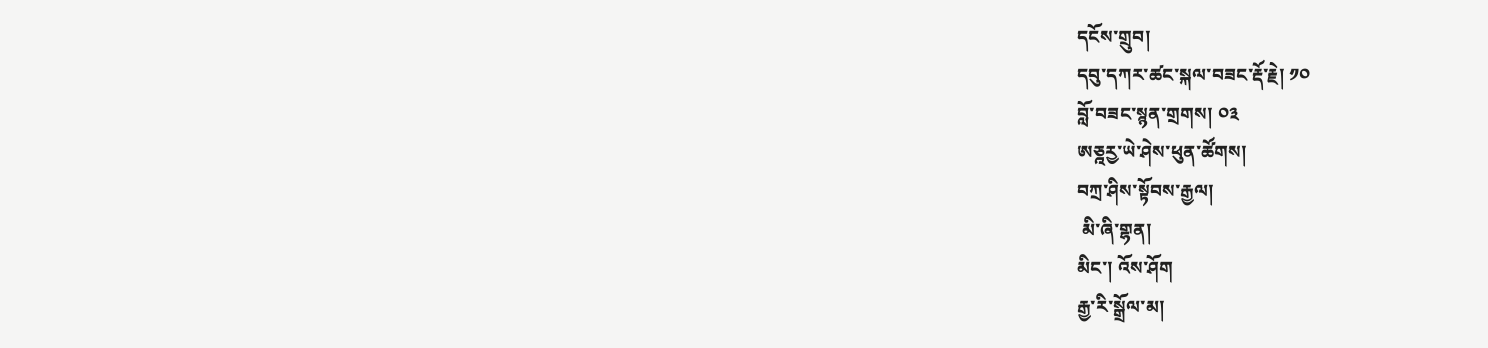དངོས་གྲུབ།
དབུ་དཀར་ཚང་སྐལ་བཟང་རྡོ་རྗེ། ༡༠
བློ་བཟང་སྙན་གྲགས། ༠༣
ཨཅྰརྱ་ཡེ་ཤེས་ཕུན་ཚོགས།
བཀྲ་ཤིས་སྟོབས་རྒྱལ།
 མི་ཞི་གྷན།
མིང་། འོས་ཤོག
རྒྱ་རི་སྒྲོལ་མ།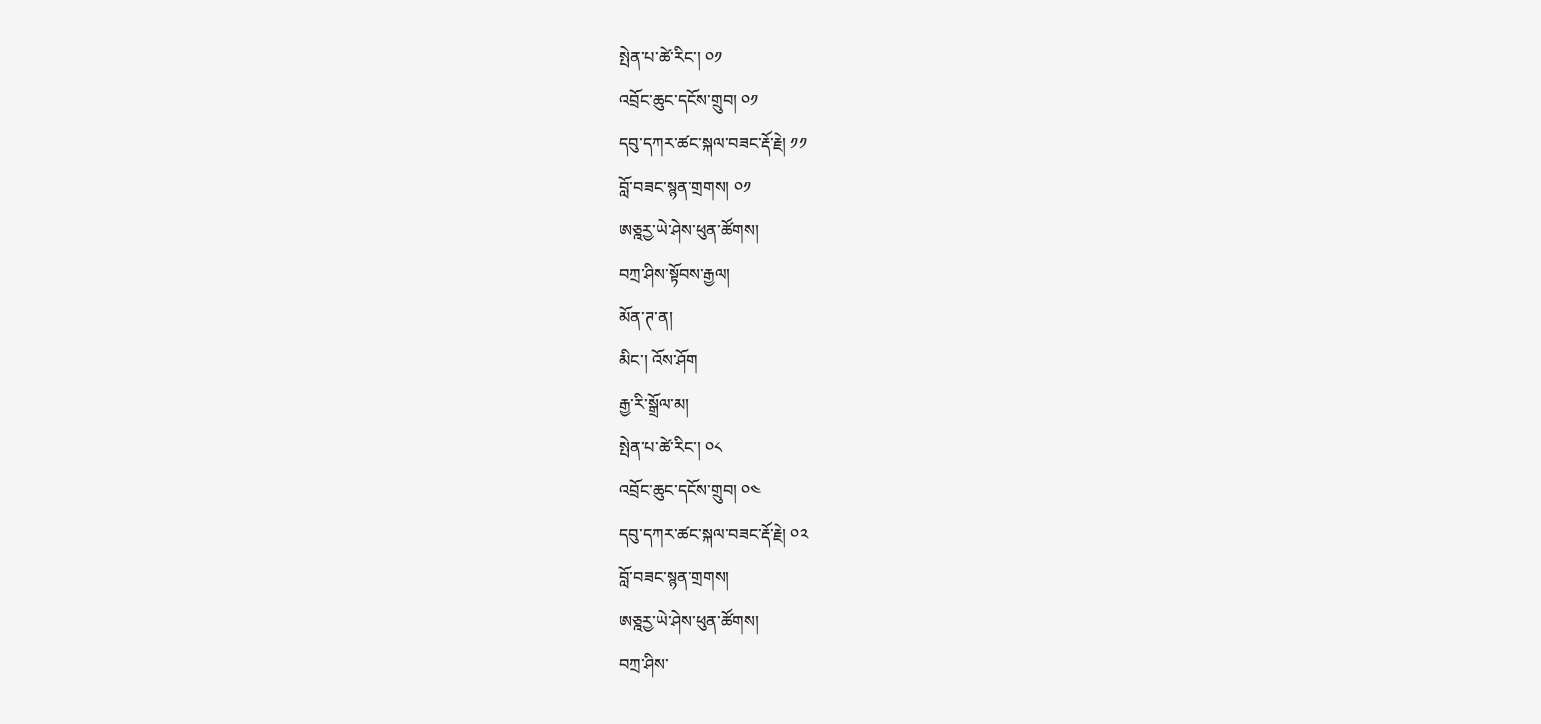སྤེན་པ་ཚེ་རིང་། ༠༡
འབྲོང་ཆུང་དངོས་གྲུབ། ༠༡
དབུ་དཀར་ཚང་སྐལ་བཟང་རྡོ་རྗེ། ༡༡
བློ་བཟང་སྙན་གྲགས། ༠༡
ཨཅྰརྱ་ཡེ་ཤེས་ཕུན་ཚོགས།
བཀྲ་ཤིས་སྟོབས་རྒྱལ།
མོན་ཊ་ན།
མིང་། འོས་ཤོག
རྒྱ་རི་སྒྲོལ་མ།
སྤེན་པ་ཚེ་རིང་། ༠༨
འབྲོང་ཆུང་དངོས་གྲུབ། ༠༤
དབུ་དཀར་ཚང་སྐལ་བཟང་རྡོ་རྗེ། ༠༢
བློ་བཟང་སྙན་གྲགས།
ཨཅྰརྱ་ཡེ་ཤེས་ཕུན་ཚོགས།
བཀྲ་ཤིས་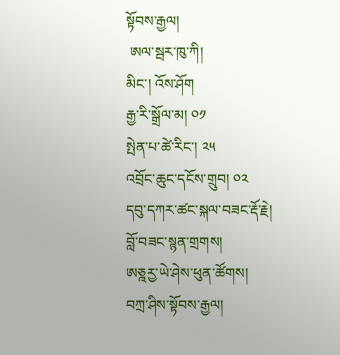སྟོབས་རྒྱལ།
 ཨལ་སྦར་ཁུ་ཀི།
མིང་། འོས་ཤོག
རྒྱ་རི་སྒྲོལ་མ། ༠༡
སྤེན་པ་ཚེ་རིང་། ༢༥
འབྲོང་ཆུང་དངོས་གྲུབ། ༠༢
དབུ་དཀར་ཚང་སྐལ་བཟང་རྡོ་རྗེ།
བློ་བཟང་སྙན་གྲགས།
ཨཅྰརྱ་ཡེ་ཤེས་ཕུན་ཚོགས།
བཀྲ་ཤིས་སྟོབས་རྒྱལ།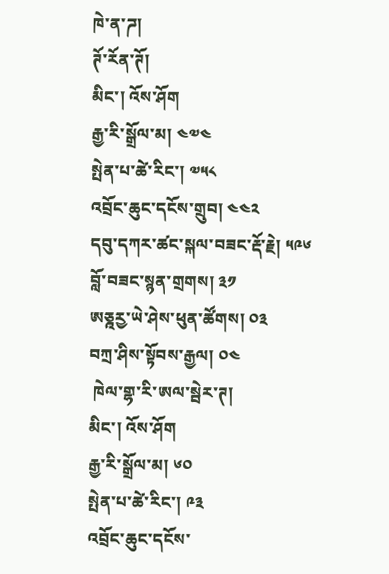ཁེ་ན་ཌ།
ཊོ་རོན་ཊོ།
མིང་། འོས་ཤོག
རྒྱ་རི་སྒྲོལ་མ། ༤༧༤
སྤེན་པ་ཚེ་རིང་། ༧༥༨
འབྲོང་ཆུང་དངོས་གྲུབ། ༤༤༢
དབུ་དཀར་ཚང་སྐལ་བཟང་རྡོ་རྗེ། ༥༩༦
བློ་བཟང་སྙན་གྲགས། ༣༡
ཨཅྰརྱ་ཡེ་ཤེས་ཕུན་ཚོགས། ༠༣
བཀྲ་ཤིས་སྟོབས་རྒྱལ། ༠༤
 ཁེལ་གྷ་རི་ཨལ་སྦེར་ཊ།
མིང་། འོས་ཤོག
རྒྱ་རི་སྒྲོལ་མ། ༦༠
སྤེན་པ་ཚེ་རིང་། ༩༣
འབྲོང་ཆུང་དངོས་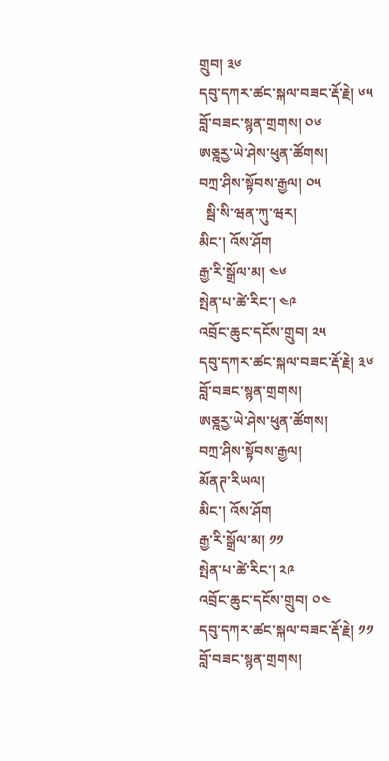གྲུབ། ༣༦
དབུ་དཀར་ཚང་སྐལ་བཟང་རྡོ་རྗེ། ༦༥
བློ་བཟང་སྙན་གྲགས། ༠༦
ཨཅྰརྱ་ཡེ་ཤེས་ཕུན་ཚོགས།
བཀྲ་ཤིས་སྟོབས་རྒྱལ། ༠༥
  སྦི་སི་ཝན་ཀུ་ཝར།
མིང་། འོས་ཤོག
རྒྱ་རི་སྒྲོལ་མ། ༤༦
སྤེན་པ་ཚེ་རིང་། ༤༩
འབྲོང་ཆུང་དངོས་གྲུབ། ༢༥
དབུ་དཀར་ཚང་སྐལ་བཟང་རྡོ་རྗེ། ༣༦
བློ་བཟང་སྙན་གྲགས།
ཨཅྰརྱ་ཡེ་ཤེས་ཕུན་ཚོགས།
བཀྲ་ཤིས་སྟོབས་རྒྱལ།
མོནཊ་རིཡལ།
མིང་། འོས་ཤོག
རྒྱ་རི་སྒྲོལ་མ། ༡༡
སྤེན་པ་ཚེ་རིང་། ༢༩
འབྲོང་ཆུང་དངོས་གྲུབ། ༠༤
དབུ་དཀར་ཚང་སྐལ་བཟང་རྡོ་རྗེ། ༡༡
བློ་བཟང་སྙན་གྲགས།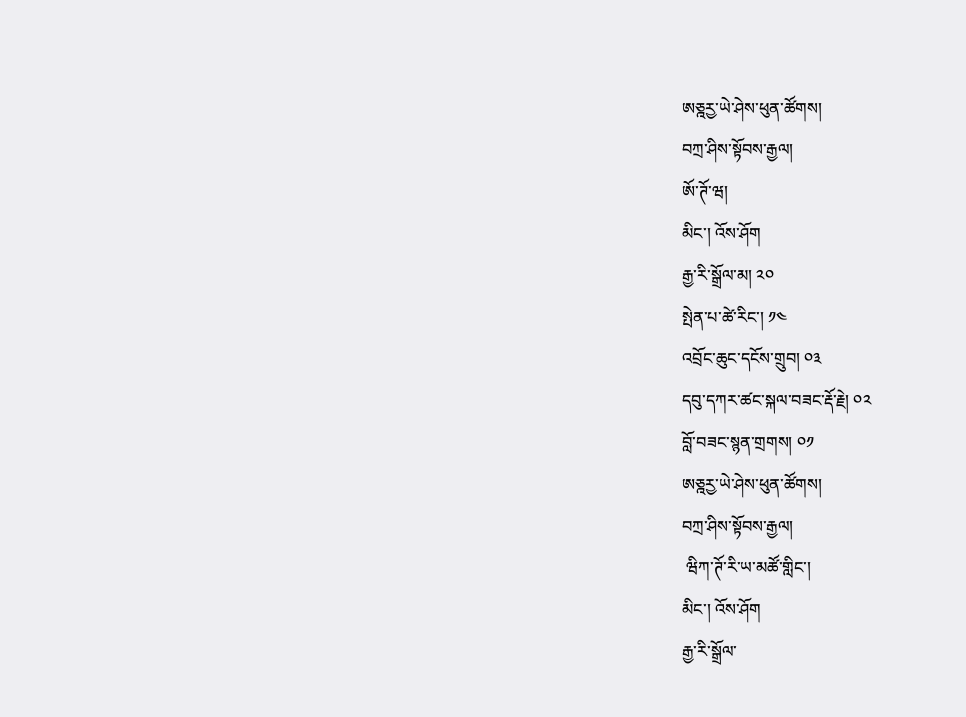ཨཅྰརྱ་ཡེ་ཤེས་ཕུན་ཚོགས།
བཀྲ་ཤིས་སྟོབས་རྒྱལ།
ཨོ་ཊོ་ཝ།
མིང་། འོས་ཤོག
རྒྱ་རི་སྒྲོལ་མ། ༢༠
སྤེན་པ་ཚེ་རིང་། ༡༤
འབྲོང་ཆུང་དངོས་གྲུབ། ༠༣
དབུ་དཀར་ཚང་སྐལ་བཟང་རྡོ་རྗེ། ༠༢
བློ་བཟང་སྙན་གྲགས། ༠༡
ཨཅྰརྱ་ཡེ་ཤེས་ཕུན་ཚོགས།
བཀྲ་ཤིས་སྟོབས་རྒྱལ།
 ཝིཀ་ཊོ་རི་ཡ་མཚོ་གླིང་།
མིང་། འོས་ཤོག
རྒྱ་རི་སྒྲོལ་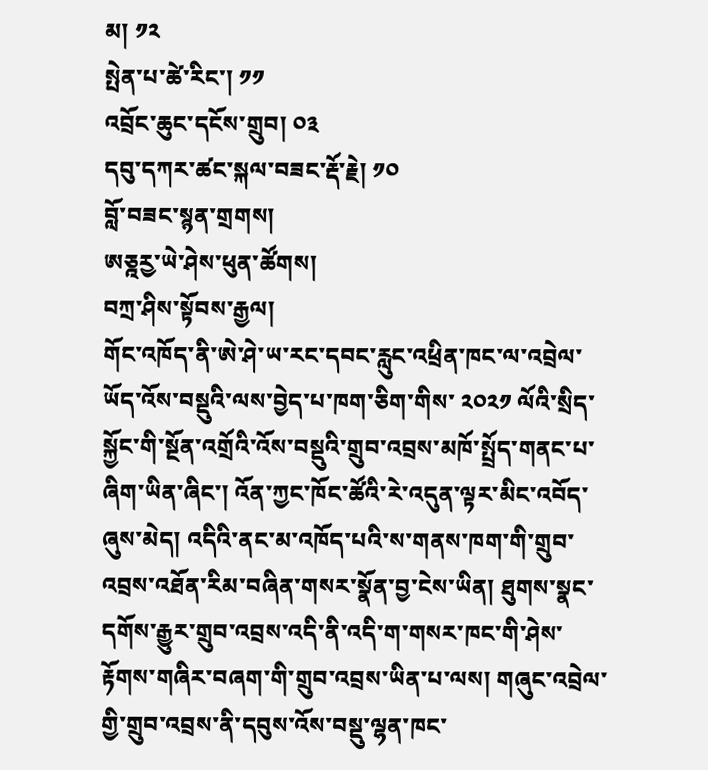མ། ༡༢
སྤེན་པ་ཚེ་རིང་། ༡༡
འབྲོང་ཆུང་དངོས་གྲུབ། ༠༣
དབུ་དཀར་ཚང་སྐལ་བཟང་རྡོ་རྗེ། ༡༠
བློ་བཟང་སྙན་གྲགས།
ཨཅྰརྱ་ཡེ་ཤེས་ཕུན་ཚོགས།
བཀྲ་ཤིས་སྟོབས་རྒྱལ།
གོང་འཁོད་ནི་ཨེ་ཤེ་ཡ་རང་དབང་རླུང་འཕྲིན་ཁང་ལ་འབྲེལ་ཡོད་འོས་བསྡུའི་ལས་བྱེད་པ་ཁག་ཅིག་གིས་ ༢༠༢༡ ལོའི་སྲིད་སྐྱོང་གི་སྔོན་འགྲོའི་འོས་བསྡུའི་གྲུབ་འབྲས་མཁོ་སྤྲོད་གནང་པ་ཞིག་ཡིན་ཞིང་། འོན་ཀྱང་ཁོང་ཚོའི་རེ་འདུན་ལྟར་མིང་འབོད་ཞུས་མེད། འདིའི་ནང་མ་འཁོད་པའི་ས་གནས་ཁག་གི་གྲུབ་འབྲས་འཐོན་རིམ་བཞིན་གསར་སྣོན་བྱ་ངེས་ཡིན། ཐུགས་སྣང་དགོས་རྒྱུར་གྲུབ་འབྲས་འདི་ནི་འདི་ག་གསར་ཁང་གི་ཤེས་རྟོགས་གཞིར་བཞག་གི་གྲུབ་འབྲས་ཡིན་པ་ལས། གཞུང་འབྲེལ་གྱི་གྲུབ་འབྲས་ནི་དབུས་འོས་བསྡུ་ལྷན་ཁང་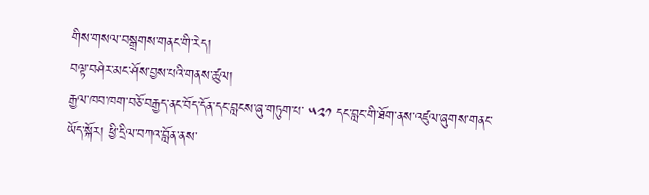གིས་གསལ་བསྒྲགས་གནང་གི་རེད།
བལྟ་བཤེར་མང་ཤོས་བྱས་པའི་གནས་ཚུལ།
རྒྱལ་ཁབ་ཁག་བཅོ་བརྒྱད་ནང་བོད་དོན་དང་བླངས་ཞུ་གཏུག་པ་ ༥༢༡ དང་བླང་གི་ཐོག་ནས་འཛུལ་ཞུགས་གནང་ཡོད་སྐོར། ཕྱི་དྲིལ་བཀའ་བློན་ནས་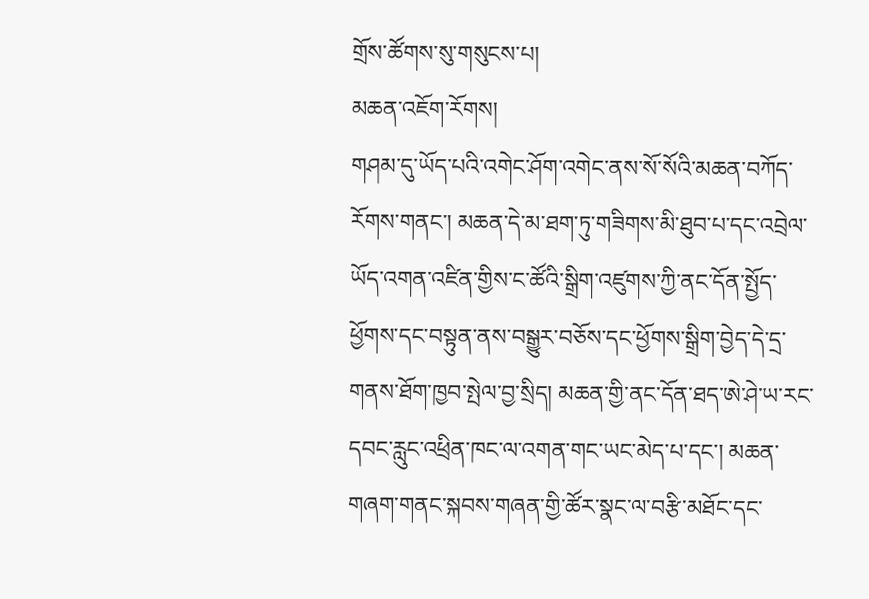གྲོས་ཚོགས་སུ་གསུངས་པ།
མཆན་འཇོག་རོགས།
གཤམ་དུ་ཡོད་པའི་འགེང་ཤོག་འགེང་ནས་སོ་སོའི་མཆན་བཀོད་རོགས་གནང་། མཆན་དེ་མ་ཐག་ཏུ་གཟིགས་མི་ཐུབ་པ་དང་འབྲེལ་ཡོད་འགན་འཛིན་གྱིས་ང་ཚོའི་སྒྲིག་འཛུགས་ཀྱི་ནང་དོན་སྤྱོད་ཕྱོགས་དང་བསྟུན་ནས་བསྒྱུར་བཅོས་དང་ཕྱོགས་སྒྲིག་བྱེད་དེ་དྲ་གནས་ཐོག་ཁྱབ་སྤེལ་བྱ་སྲིད། མཆན་གྱི་ནང་དོན་ཐད་ཨེ་ཤེ་ཡ་རང་དབང་རླུང་འཕྲིན་ཁང་ལ་འགན་གང་ཡང་མེད་པ་དང་། མཆན་གཞག་གནང་སྐབས་གཞན་གྱི་ཚོར་སྣང་ལ་བརྩི་མཐོང་དང་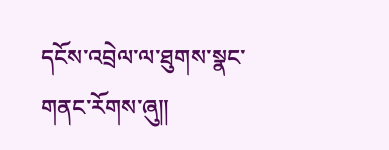དངོས་འབྲེལ་ལ་ཐུགས་སྣང་གནང་རོགས་ཞུ༎